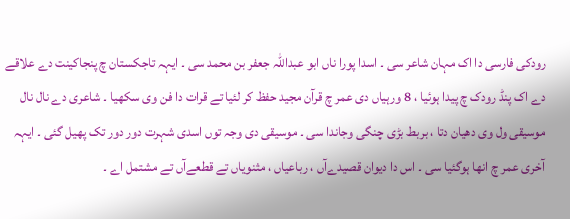رودکی فارسی دا اک مہان شاعر سی ۔ اسدا پورا ناں ابو عبداللہ جعفر بن محمد سی ۔ ایہہ تاجکستان چ پنجاکینت دے علاقے دے اک پنڈ رودک چ پیدا ہوئیا ، 8 ورہیاں دی عمر چ قرآن مجید حفظ کر لئیا تے قرات دا فن وی سکھیا ۔ شاعری دے نال نال موسیقی ول وی دھیان دتا ، بربط بڑی چنگی وجاندا سی ۔ موسیقی دی وجہ توں اسدی شہرت دور دور تک پھیل گئی ۔ ایہہ آخری عمر چ انھا ہوگئیا سی ۔ اس دا دیوان قصیدےآں ، رباعیاں ، مثنویاں تے قطعےآں تے مشتمل اے ۔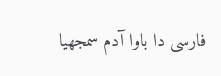فارسی دا باوا آدم سمجھیا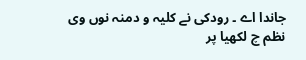جاندا اے ۔ رودکی نے کلیہ و دمنہ نوں وی نظم چ لکھیا پر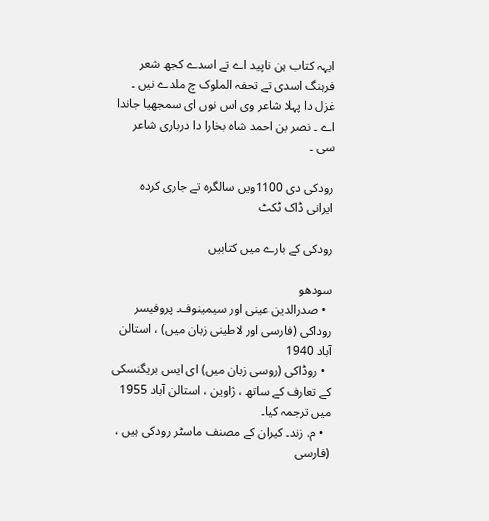ایہہ کتاب ہن ناپید اے تے اسدے کجھ شعر فرہنگ اسدی تے تحفہ الملوک چ ملدے نیں ۔ غزل دا پہلا شاعر وی اس نوں ای سمجھیا جاندا اے ۔ نصر بن احمد شاہ بخارا دا درباری شاعر سی ۔

رودکی دی 1100ویں سالگرہ تے جاری کردہ ایرانی ڈاک ٹکٹ

رودکی کے بارے میں کتابیں

سودھو
  • صدرالدین عینی اور سیمینوف۔ پروفیسر روداکی (فارسی اور لاطینی زبان میں) ، استالن آباد 1940
  • روڈاکی (روسی زبان میں) ای ایس بریگنسکی کے تعارف کے ساتھ ، ژاوین ، استالن آباد 1955 میں ترجمہ کیا۔
  • م. زند۔ کیران کے مصنف ماسٹر رودکی ہیں ، (فارسی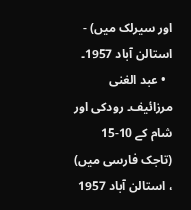اور سیرلک میں) - استالن آباد 1957۔
  • عبد الغنی مرزائیف۔ رودکی اور شام کے 10-15 (تاجک فارسی میں) ، استالن آباد 1957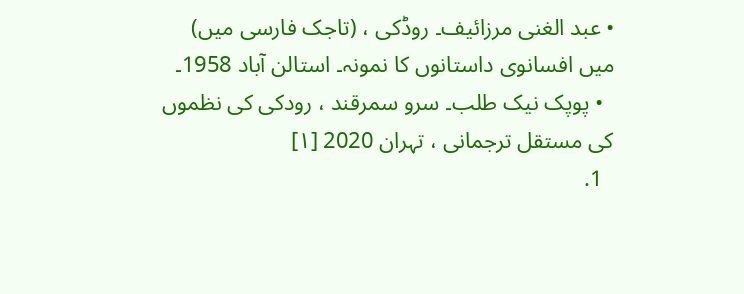• عبد الغنی مرزائیف۔ روڈکی ، (تاجک فارسی میں) میں افسانوی داستانوں کا نمونہ۔ استالن آباد 1958۔
  • پوپک نیک طلب۔ سرو سمرقند ، رودکی کی نظموں کی مستقل ترجمانی ، تہران 2020 [۱]
  1.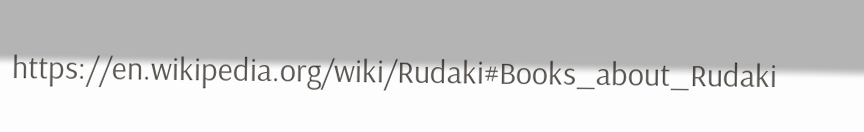https://en.wikipedia.org/wiki/Rudaki#Books_about_Rudaki